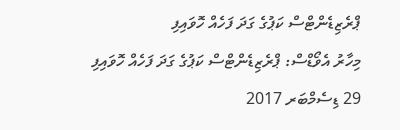ޕްރެޒިޑެންޓްސް ކަޕުގެ ގަދަ ފަހެއް ހޮވައިފި
މިހާރު އެވޯޑްސް: ޕްރެޒިޑެންޓްސް ކަޕުގެ ގަދަ ފަހެއް ހޮވައިފި
29 ޑިސެމްބަރ 2017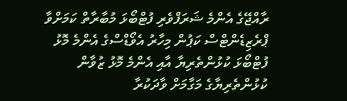ރާއްޖޭގެ އެންމެ ޝަރަފްވެރި ފުޓްބޯޅަ މުބާރާތް ކަމަށްވާ ޕްރެޒިޑެންޓްސް ކަޕުން މިހާރު އެވޯޑްސްގެ އެންމެ މޮޅު ފުޓްބޯޅަ ކުޅުންތެރިޔާ އާއި އެންމެ މޮޅު ޒުވާން ކުޅުންތެރިޔާގެ މަގާމަށް ވާދަކުރާ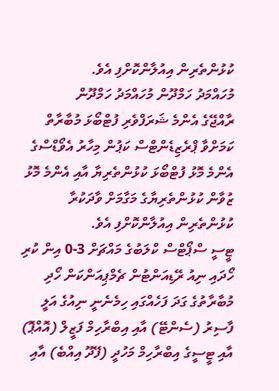ކުޅުންތެރިން އިއުލާންކޮށްފި އެވެ.
މުހައްމަދު ހަމްދޫން މުހައްމަދު ހަމްދޫން
ރާއްޖޭގެ އެންމެ ޝަރަފްވެރި ފުޓްބޯޅަ މުބާރާތް ކަމަށްވާ ޕްރެޒިޑެންޓްސް ކަޕުން މިހާރު އެވޯޑްސްގެ އެންމެ މޮޅު ފުޓްބޯޅަ ކުޅުންތެރިޔާ އާއި އެންމެ މޮޅު ޒުވާން ކުޅުންތެރިޔާގެ މަގާމަށް ވާދަކުރާ ކުޅުންތެރިން އިއުލާންކޮށްފި އެވެ.
ޓީސީ ސްޕޯޓްސް ކްލަބުގެ މައްޗަށް 3-0 އިން ކުރި ހޯދައި ނިއު ރޭޑިއަންޓުން ޗެމްޕިއަންކަން ހޯދި މުބާރާތުގެ ގަދަ ފަހެއްގައި ހިމެނެނީ ނިއުގެ އަލީ ފާސިރު (ސެންޓޭ) އާއި އިބްރާހިމް ފަޒީލް (އޮއްޕޮ) އާއި ޓީސީގެ އިބްރާހިމް މަހުދީ (ފޭދޫ އިއްބެ) އާއި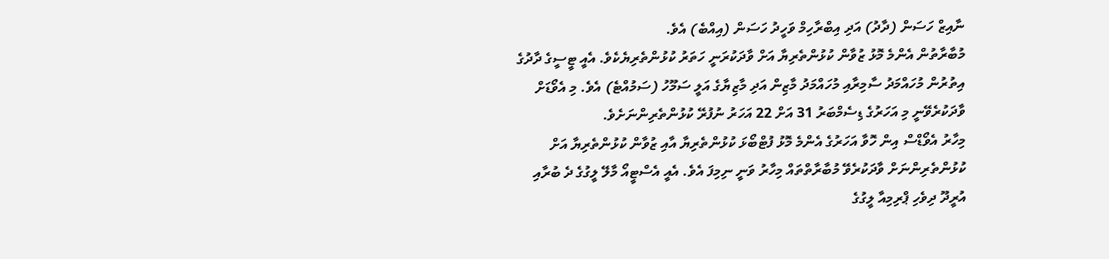ނާއިޒް ހަސަން (ދާދު) އަދި އިބްރާހިމް ވަހީދު ހަސަން (އިއްބެ) އެވެ.
މުބާރާތުން އެންމެ މޮޅު ޒުވާން ކުޅުންތެރިޔާ އަށް ވާދަކުރަނީ ހަތަރު ކުޅުންތެރިޔެކެވެ. އެއީ ޓީސީގެ ދާދުގެ އިތުރުން މުހައްމަދު ސާމިރާއި މުހައްމަދު މާޒިން އަދި މާޒިޔާގެ އަލީ ސަމޫހު (ސަމުއްޓެ) އެވެ. މި އެވޯޑަށް ވާދަކުރެވޭނީ މި އަހަރުގެ ޑިސެމްބަރު 31 އަށް 22 އަހަރު ނުފުރޭ ކުޅުންތެރިންނަށެވެ.
މިހާރު އެވޯޑްސް އިން ހޮވާ އަހަރުގެ އެންމެ މޮޅު ފުޓްބޯޅަ ކުޅުންތެރިޔާ އާއި ޒުވާން ކުޅުންތެރިޔާ އަށް ކުޅުންތެރިންނަށް ވާދަކުރެވޭ މުބާރާތްތައް މިހާރު ވަނީ ނިމިފަ އެވެ. އެއީ އެސްޓީއޯ މާލޭ ލީގުގެ ދެ ބުރާއި އުރީދޫ ދިވެހި ޕްރިމިއާ ލީގުގެ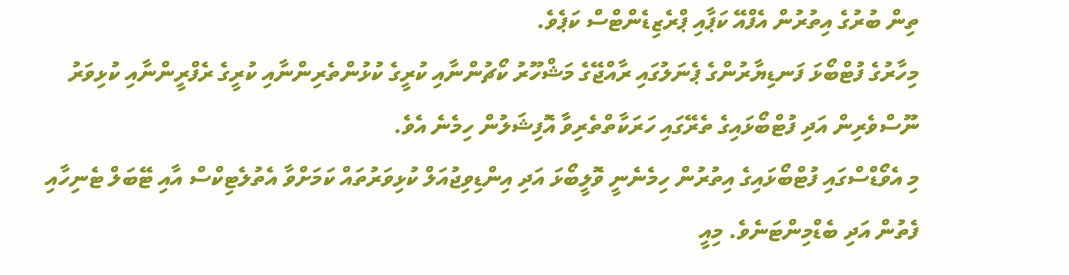ތިން ބުރުގެ އިތުރުން އެފްއޭ ކަޕާއި ޕްރެޒިޑެންޓްސް ކަޕެވެ.
މިހާރުގެ ފުޓްބޯޅަ ފަނޑިޔާރުންގެ ޕެނަލުގައި ރާއްޖޭގެ މަޝްހޫރު ކޯޗުންނާއި ކުރީގެ ކުޅުންތެރިންނާއި ކުރީގެ ރެފްރީންނާއި ކުޅިވަރު ނޫސްވެރިން އަދި ފުޓްބޯޅައިގެ ތެރޭގައި ހަރަކާތްތެރިވާ އޮފިޝަލުން ހިމެނެ އެވެ.
މި އެވޯޑްސްގައި ފުޓްބޯޅައިގެ އިތުރުން ހިމެނެނީ ވޮލީބޯޅަ އަދި އިންޑިވިޖުއަލް ކުޅިވަރުތައް ކަމަށްވާ އެތުލެޓިކްސް އާއި ޓޭބަލް ޓެނިހާއި ފެތުން އަދި ބެޑްމިންޓަނެވެ. މިއީ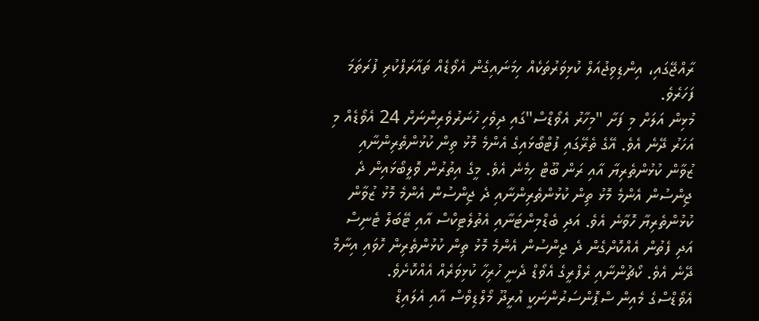ރާއްޖޭގައި، އިންޑިވިޖުއަލް ކުޅިވަރުތަކެއް ހިމަނައިގެން އެވޯޑެއް ތައާރަފްކުރި ފުރަތަމަ ފަހަރެވެ.
މުޅިން އަލަށް މި ފަށާ "މިހާރު އެވޯޑްސް"ގައި ދިވެހި ހުނަރުވެރިންނަށް 24 އެވޯޑެއް މި އަހަރު ދޭނެ އެވެ. އޭގެ ތެރޭގައި ފުޓްބޯޅައިގެ އެންމެ މޮޅު ތިން ކުޅުންތެރިންނާއި ޒުވާން ކުޅުންތެރިޔާ އާއި ރަން ބޫޓް ހިމެނެ އެވެ. މީގެ އިތުރުން ވޮލީބޯޅައިން ދެ ޖިންސުން އެންމެ މޮޅު ތިން ކުޅުންތެރިންނާއި ދެ ޖިންސުން އެންމެ މޮޅު ޒުވާން ކުޅުންތެރިޔާ ހޮވާނެ އެވެ. އަދި ބެޑްމިންޓަނާއި އެތުލެޓިކްސް އާއި ޓޭބަލް ޓެނިސް އަދި ފެތުން އެއްކޮށްގެން ދެ ޖިންސުން އެންމެ މޮޅު ތިން ކުޅުންތެރިން ހޮވައި އިނާމް ދޭނެ އެވެ. ކޯޗުންނާއި ރެފްރީގެ އެވޯޑް ދެނީ ހުރިހާ ކުޅިވަރެއް އެއްކޮށެވެ.
އެވޯޑްސްގެ މެއިން ސްޕޮންސަރުންނަކީ އުރީދޫ މޯލްޑިވްސް އާއި އެލައިޑް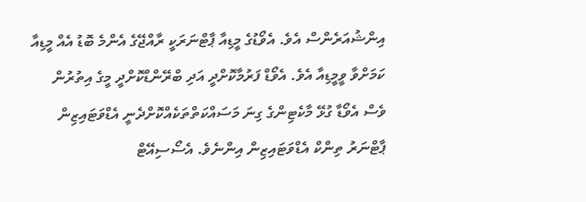އިންޝުއަރެންސް އެވެ. އެވޯޑުގެ މީޑިއާ ޕާޓްނަރަކީ ރާއްޖޭގެ އެންމެ ބޮޑު އެއް މީޑިއާ ކަމަށްވާ ވީމީޑިއާ އެވެ. އެވޯޑް ފަރުމާކޮށްދީ އަދި ބްރޭންޑްކޮށްދީ މީގެ އިތުރުން ވެސް އެވޯޑާ ގުޅޭ މާކެޓިންގެ ގިނަ މަސައްކަތްތަކެއްކޮށްދެނީ އެޑްވަޓައިޒިން ޕާޓްނަރު ތިންކް އެޑްވަޓައިޒިން އިންނެވެ. އެސޯސިއޭޓް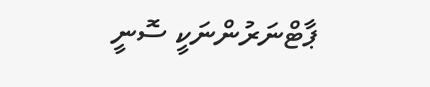ޕާޓްނަރުންނަކީ ސޮނީ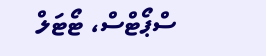ސްޕޯޓްސް، ޓޯޓަލް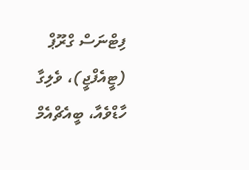ފިޓްނަސް ގްރޫޕް (ޓީއެފްޖީ)، ވެލިގާ ހާޑްވެއާ، ބީއެޗްއެމް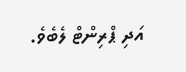އަދި ޕްރިންޓް ލެބެވެ.